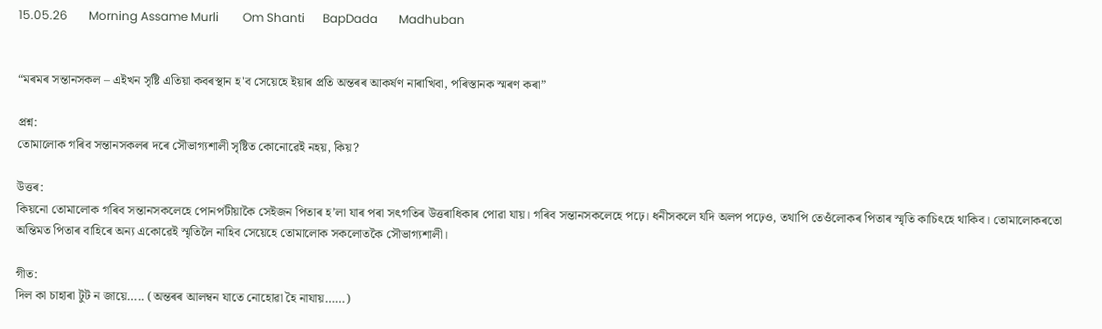15.05.26       Morning Assame Murli        Om Shanti      BapDada       Madhuban


“মৰমৰ সন্তানসকল – এইখন সৃষ্টি এতিয়া কবৰস্থান হ'ব সেয়েহে ইয়াৰ প্ৰতি অন্তৰৰ আকৰ্ষণ নাৰাখিবা, পৰিস্তানক স্মৰণ কৰা”

প্ৰশ্ন:
তোমালোক গৰিব সন্তানসকলৰ দৰে সৌভাগ্যশালী সৃষ্টিত কোনোৱেই নহয়, কিয়?

উত্তৰ:
কিয়নো তোমালোক গৰিব সন্তানসকলেহে পোনপটীয়াকৈ সেইজন পিতাৰ হ’লা যাৰ পৰা সৎগতিৰ উত্তৰাধিকাৰ পোৱা যায়। গৰিব সন্তানসকলেহে পঢ়ে। ধনীসকলে যদি অলপ পঢ়েও, তথাপি তেওঁলোকৰ পিতাৰ স্মৃতি কাচিৎহে থাকিব। তোমালোকৰতো অন্তিমত পিতাৰ বাহিৰে অন্য একোৱেই স্মৃতিলৈ নাহিব সেয়েহে তোমালোক সকলোতকৈ সৌভাগ্যশালী।

গীত:
দিল কা চাহাৰা টুট ন জায়ে….. (অন্তৰৰ আলম্বন যাতে নোহোৱা হৈ নাযায়……)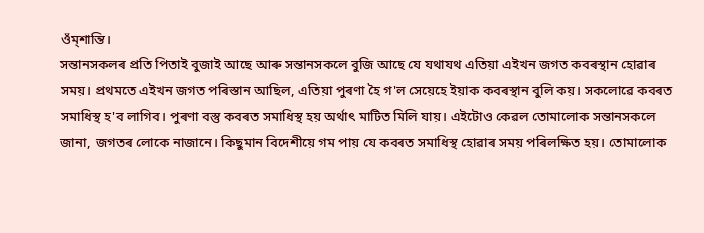ওঁম্শান্তি।
সন্তানসকলৰ প্ৰতি পিতাই বুজাই আছে আৰু সন্তানসকলে বুজি আছে যে যথাযথ এতিয়া এইখন জগত কবৰস্থান হোৱাৰ সময়। প্ৰথমতে এইখন জগত পৰিস্তান আছিল, এতিয়া পুৰণা হৈ গ'ল সেয়েহে ইয়াক কবৰস্থান বুলি কয়। সকলোৱে কবৰত সমাধিস্থ হ'ব লাগিব। পুৰণা বস্তু কবৰত সমাধিস্থ হয় অৰ্থাৎ মাটিত মিলি যায়। এইটোও কেৱল তোমালোক সন্তানসকলে জানা, জগতৰ লোকে নাজানে। কিছুমান বিদেশীয়ে গম পায় যে কবৰত সমাধিস্থ হোৱাৰ সময় পৰিলক্ষিত হয়। তোমালোক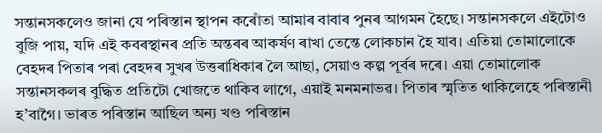সন্তানসকলেও জানা যে পৰিস্তান স্থাপন কৰোঁতা আমাৰ বাবাৰ পুনৰ আগমন হৈছে। সন্তানসকলে এইটোও বুজি পায়, যদি এই কবৰস্থানৰ প্ৰতি অন্তৰৰ আকৰ্ষণ ৰাখা তেন্তে লোকচান হৈ যাব। এতিয়া তোমালোকে বেহদৰ পিতাৰ পৰা বেহদৰ সুখৰ উত্তৰাধিকাৰ লৈ আছা, সেয়াও কল্প পূৰ্বৰ দৰে। এয়া তোমালোক সন্তানসকলৰ বুদ্ধিত প্ৰতিটো খোজতে থাকিব লাগে, এয়াই মনমনাভৱ। পিতাৰ স্মৃতিত থাকিলেহে পৰিস্তানী হ’বাগৈ। ভাৰত পৰিস্তান আছিল অন্য খণ্ড পৰিস্তান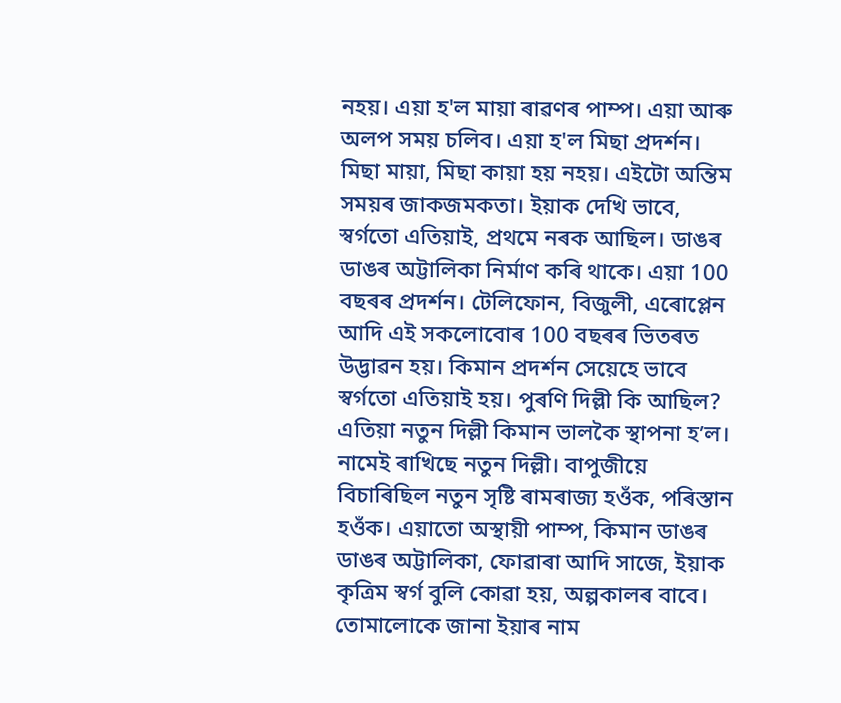নহয়। এয়া হ'ল মায়া ৰাৱণৰ পাম্প। এয়া আৰু অলপ সময় চলিব। এয়া হ'ল মিছা প্ৰদৰ্শন। মিছা মায়া, মিছা কায়া হয় নহয়। এইটো অন্তিম সময়ৰ জাকজমকতা। ইয়াক দেখি ভাবে, স্বৰ্গতো এতিয়াই, প্ৰথমে নৰক আছিল। ডাঙৰ ডাঙৰ অট্টালিকা নিৰ্মাণ কৰি থাকে। এয়া 100 বছৰৰ প্ৰদৰ্শন। টেলিফোন, বিজুলী, এৰোপ্লেন আদি এই সকলোবোৰ 100 বছৰৰ ভিতৰত উদ্ভাৱন হয়। কিমান প্ৰদৰ্শন সেয়েহে ভাবে স্বৰ্গতো এতিয়াই হয়। পুৰণি দিল্লী কি আছিল? এতিয়া নতুন দিল্লী কিমান ভালকৈ স্থাপনা হ’ল। নামেই ৰাখিছে নতুন দিল্লী। বাপুজীয়ে বিচাৰিছিল নতুন সৃষ্টি ৰামৰাজ্য হওঁক, পৰিস্তান হওঁক। এয়াতো অস্থায়ী পাম্প, কিমান ডাঙৰ ডাঙৰ অট্টালিকা, ফোৱাৰা আদি সাজে, ইয়াক কৃত্ৰিম স্বৰ্গ বুলি কোৱা হয়, অল্পকালৰ বাবে। তোমালোকে জানা ইয়াৰ নাম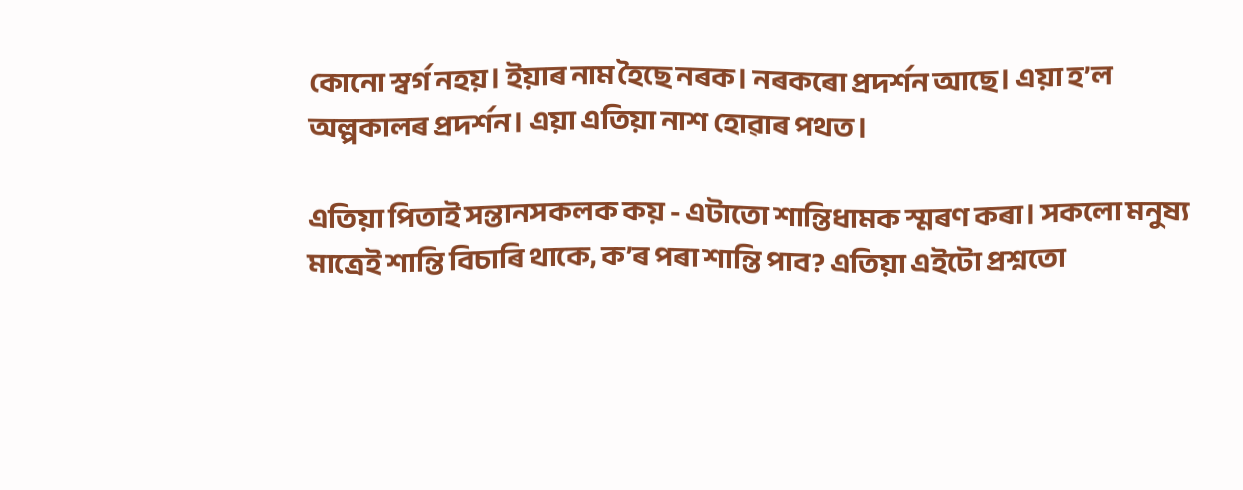কোনো স্বৰ্গ নহয়। ইয়াৰ নাম হৈছে নৰক। নৰকৰো প্ৰদৰ্শন আছে। এয়া হ’ল অল্পকালৰ প্ৰদৰ্শন। এয়া এতিয়া নাশ হোৱাৰ পথত।

এতিয়া পিতাই সন্তানসকলক কয় - এটাতো শান্তিধামক স্মৰণ কৰা। সকলো মনুষ্য মাত্ৰেই শান্তি বিচাৰি থাকে, ক’ৰ পৰা শান্তি পাব? এতিয়া এইটো প্ৰশ্নতো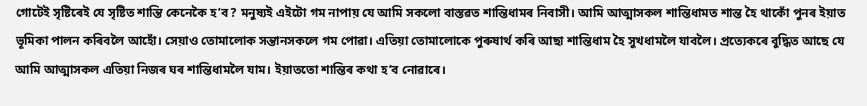গোটেই সৃষ্টিৰেই যে সৃষ্টিত শান্তি কেনেকৈ হ’ব? মনুষ্যই এইটো গম নাপায় যে আমি সকলো বাস্তৱত শান্তিধামৰ নিবাসী। আমি আত্মাসকল শান্তিধামত শান্ত হৈ থাকোঁ পুনৰ ইয়াত ভূমিকা পালন কৰিবলৈ আহোঁ। সেয়াও তোমালোক সন্তানসকলে গম পোৱা। এতিয়া তোমালোকে পুৰুষাৰ্থ কৰি আছা শান্তিধাম হৈ সুখধামলৈ যাবলৈ। প্ৰত্যেকৰে বুদ্ধিত আছে যে আমি আত্মাসকল এতিয়া নিজৰ ঘৰ শান্তিধামলৈ যাম। ইয়াততো শান্তিৰ কথা হ’ব নোৱাৰে।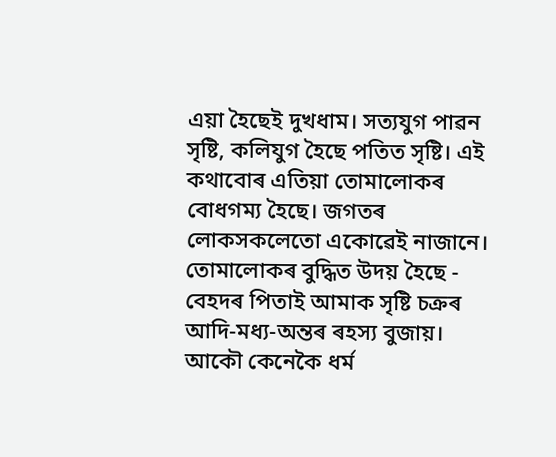এয়া হৈছেই দুখধাম। সত্যযুগ পাৱন সৃষ্টি, কলিযুগ হৈছে পতিত সৃষ্টি। এই কথাবোৰ এতিয়া তোমালোকৰ বোধগম্য হৈছে। জগতৰ লোকসকলেতো একোৱেই নাজানে। তোমালোকৰ বুদ্ধিত উদয় হৈছে - বেহদৰ পিতাই আমাক সৃষ্টি চক্ৰৰ আদি-মধ্য-অন্তৰ ৰহস্য বুজায়। আকৌ কেনেকৈ ধৰ্ম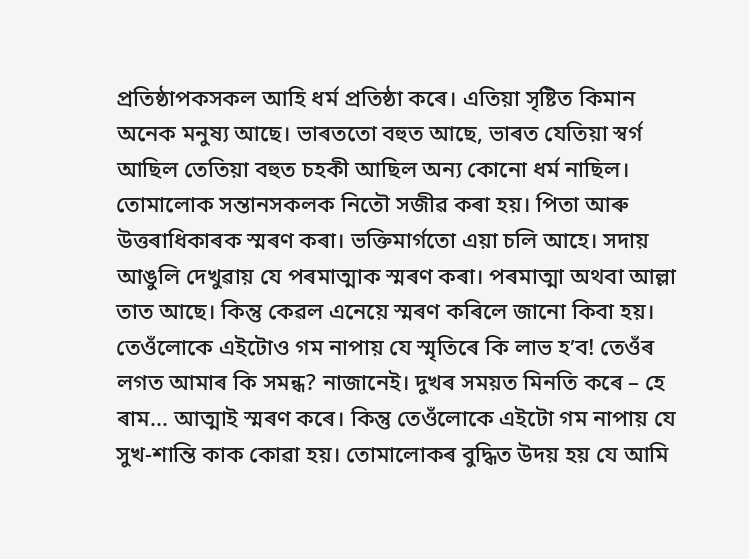প্ৰতিষ্ঠাপকসকল আহি ধৰ্ম প্ৰতিষ্ঠা কৰে। এতিয়া সৃষ্টিত কিমান অনেক মনুষ্য আছে। ভাৰততো বহুত আছে, ভাৰত যেতিয়া স্বৰ্গ আছিল তেতিয়া বহুত চহকী আছিল অন্য কোনো ধৰ্ম নাছিল। তোমালোক সন্তানসকলক নিতৌ সজীৱ কৰা হয়। পিতা আৰু উত্তৰাধিকাৰক স্মৰণ কৰা। ভক্তিমাৰ্গতো এয়া চলি আহে। সদায় আঙুলি দেখুৱায় যে পৰমাত্মাক স্মৰণ কৰা। পৰমাত্মা অথবা আল্লা তাত আছে। কিন্তু কেৱল এনেয়ে স্মৰণ কৰিলে জানো কিবা হয়। তেওঁলোকে এইটোও গম নাপায় যে স্মৃতিৰে কি লাভ হ’ব! তেওঁৰ লগত আমাৰ কি সমন্ধ? নাজানেই। দুখৰ সময়ত মিনতি কৰে – হে ৰাম... আত্মাই স্মৰণ কৰে। কিন্তু তেওঁলোকে এইটো গম নাপায় যে সুখ-শান্তি কাক কোৱা হয়। তোমালোকৰ বুদ্ধিত উদয় হয় যে আমি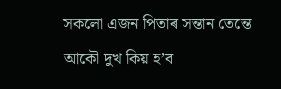সকলো এজন পিতাৰ সন্তান তেন্তে আকৌ দুখ কিয় হ’ব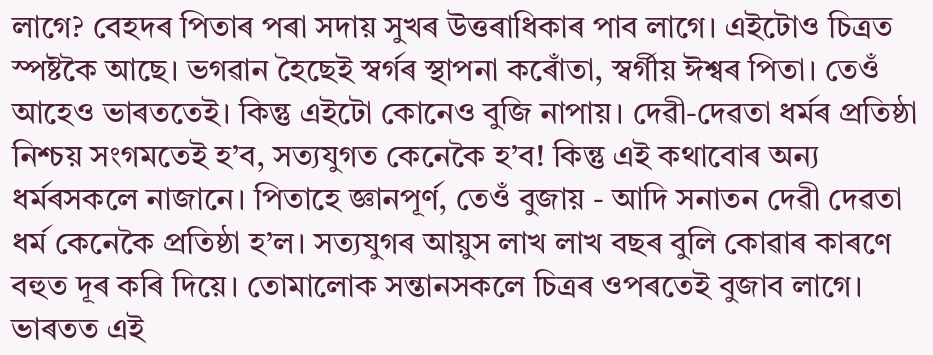লাগে? বেহদৰ পিতাৰ পৰা সদায় সুখৰ উত্তৰাধিকাৰ পাব লাগে। এইটোও চিত্ৰত স্পষ্টকৈ আছে। ভগৱান হৈছেই স্বৰ্গৰ স্থাপনা কৰোঁতা, স্বৰ্গীয় ঈশ্বৰ পিতা। তেওঁ আহেও ভাৰততেই। কিন্তু এইটো কোনেও বুজি নাপায়। দেৱী-দেৱতা ধৰ্মৰ প্ৰতিষ্ঠা নিশ্চয় সংগমতেই হ’ব, সত্যযুগত কেনেকৈ হ’ব! কিন্তু এই কথাবোৰ অন্য ধৰ্মৰসকলে নাজানে। পিতাহে জ্ঞানপূৰ্ণ, তেওঁ বুজায় - আদি সনাতন দেৱী দেৱতা ধৰ্ম কেনেকৈ প্ৰতিষ্ঠা হ’ল। সত্যযুগৰ আয়ুস লাখ লাখ বছৰ বুলি কোৱাৰ কাৰণে বহুত দূৰ কৰি দিয়ে। তোমালোক সন্তানসকলে চিত্ৰৰ ওপৰতেই বুজাব লাগে। ভাৰতত এই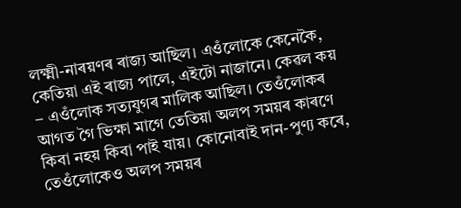লক্ষ্মী-নাৰয়ণৰ ৰাজ্য আছিল। এওঁলোকে কেনেকৈ, কেতিয়া এই ৰাজ্য পালে, এইটো নাজানে। কেৱল কয় – এওঁলোক সত্যযুগৰ মালিক আছিল। তেওঁলোকৰ আগত গৈ ভিক্ষা মাগে তেতিয়া অলপ সময়ৰ কাৰণে কিবা নহয় কিবা পাই যায়। কোনোবাই দান-পুণ্য কৰে, তেওঁলোকেও অলপ সময়ৰ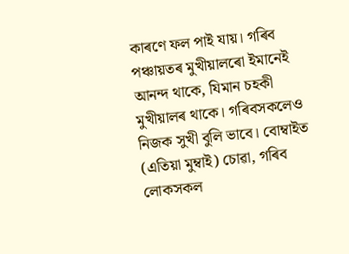কাৰণে ফল পাই যায়। গৰিব পঞ্চায়তৰ মুখীয়ালৰো ইমানেই আনন্দ থাকে, যিমান চহকী মুখীয়ালৰ থাকে। গৰিবসকলেও নিজক সুখী বুলি ভাবে। বোম্বাইত (এতিয়া মুম্বাই) চোৱা, গৰিব লোকসকল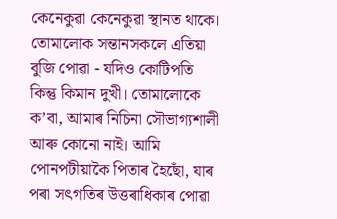কেনেকুৱা কেনেকুৱা স্থানত থাকে। তোমালোক সন্তানসকলে এতিয়া বুজি পোৱা - যদিও কোটিপতি কিন্তু কিমান দুখী। তোমালোকে ক’বা, আমাৰ নিচিনা সৌভাগ্যশালী আৰু কোনো নাই। আমি পোনপটীয়াকৈ পিতাৰ হৈছোঁ, যাৰ পৰা সৎগতিৰ উত্তৰাধিকাৰ পোৱা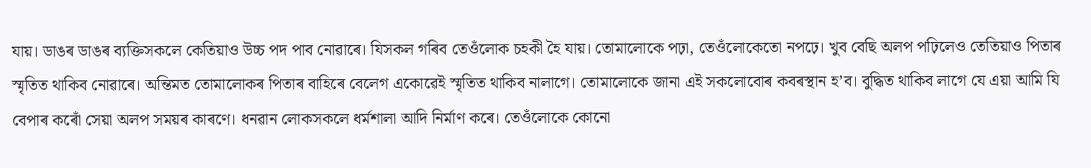যায়। ডাঙৰ ডাঙৰ ব্যক্তিসকলে কেতিয়াও উচ্চ পদ পাব নোৱাৰে। যিসকল গৰিব তেওঁলোক চহকী হৈ যায়। তোমালোকে পঢ়া, তেওঁলোকেতো নপঢ়ে। খুব বেছি অলপ পঢ়িলেও তেতিয়াও পিতাৰ স্মৃতিত থাকিব নোৱাৰে। অন্তিমত তোমালোকৰ পিতাৰ বাহিৰে বেলেগ একোৱেই স্মৃতিত থাকিব নালাগে। তোমালোকে জানা এই সকলোবোৰ কবৰস্থান হ’ব। বুদ্ধিত থাকিব লাগে যে এয়া আমি যি বেপাৰ কৰোঁ সেয়া অলপ সময়ৰ কাৰণে। ধনৱান লোকসকলে ধৰ্মশালা আদি নিৰ্মাণ কৰে। তেওঁলোকে কোনো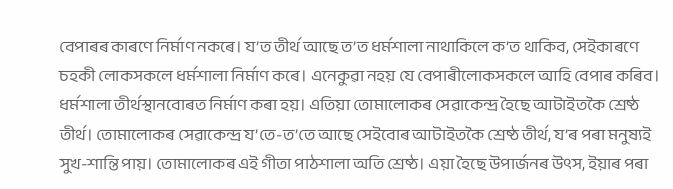বেপাৰৰ কাৰণে নিৰ্মাণ নকৰে। য’ত তীৰ্থ আছে ত’ত ধৰ্মশালা নাথাকিলে ক’ত থাকিব, সেইকাৰণে চহকী লোকসকলে ধৰ্মশালা নিৰ্মাণ কৰে। এনেকুৱা নহয় যে বেপাৰীলোকসকলে আহি বেপাৰ কৰিব। ধৰ্মশালা তীৰ্থস্থানবোৰত নিৰ্মাণ কৰা হয়। এতিয়া তোমালোকৰ সেৱাকেন্দ্ৰ হৈছে আটাইতকৈ শ্ৰেষ্ঠ তীৰ্থ। তোমালোকৰ সেৱাকেন্দ্ৰ য’তে-ত’তে আছে সেইবোৰ আটাইতকৈ শ্ৰেষ্ঠ তীৰ্থ, য’ৰ পৰা মনুষ্যই সুখ-শান্তি পায়। তোমালোকৰ এই গীতা পাঠশালা অতি শ্ৰেষ্ঠ। এয়া হৈছে উপাৰ্জনৰ উৎস, ইয়াৰ পৰা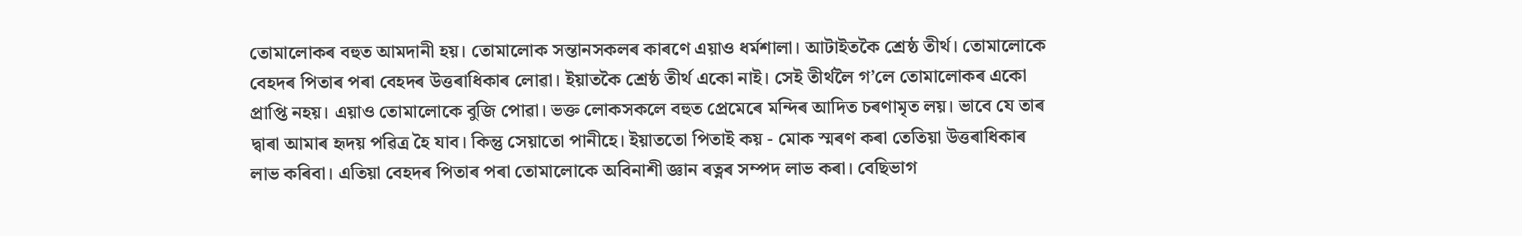তোমালোকৰ বহুত আমদানী হয়। তোমালোক সন্তানসকলৰ কাৰণে এয়াও ধৰ্মশালা। আটাইতকৈ শ্ৰেষ্ঠ তীৰ্থ। তোমালোকে বেহদৰ পিতাৰ পৰা বেহদৰ উত্তৰাধিকাৰ লোৱা। ইয়াতকৈ শ্ৰেষ্ঠ তীৰ্থ একো নাই। সেই তীৰ্থলৈ গ’লে তোমালোকৰ একো প্ৰাপ্তি নহয়। এয়াও তোমালোকে বুজি পোৱা। ভক্ত লোকসকলে বহুত প্ৰেমেৰে মন্দিৰ আদিত চৰণামৃত লয়। ভাবে যে তাৰ দ্বাৰা আমাৰ হৃদয় পৱিত্র হৈ যাব। কিন্তু সেয়াতো পানীহে। ইয়াততো পিতাই কয় - মোক স্মৰণ কৰা তেতিয়া উত্তৰাধিকাৰ লাভ কৰিবা। এতিয়া বেহদৰ পিতাৰ পৰা তোমালোকে অবিনাশী জ্ঞান ৰত্নৰ সম্পদ লাভ কৰা। বেছিভাগ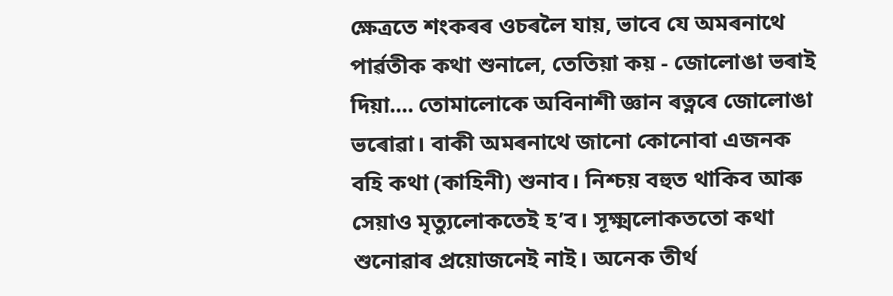ক্ষেত্ৰতে শংকৰৰ ওচৰলৈ যায়, ভাবে যে অমৰনাথে পাৰ্ৱতীক কথা শুনালে, তেতিয়া কয় - জোলোঙা ভৰাই দিয়া.... তোমালোকে অবিনাশী জ্ঞান ৰত্নৰে জোলোঙা ভৰোৱা। বাকী অমৰনাথে জানো কোনোবা এজনক বহি কথা (কাহিনী) শুনাব। নিশ্চয় বহুত থাকিব আৰু সেয়াও মৃত্যুলোকতেই হ’ব। সূক্ষ্মলোকততো কথা শুনোৱাৰ প্ৰয়োজনেই নাই। অনেক তীৰ্থ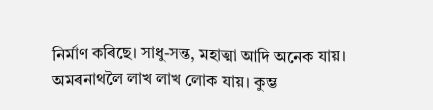নিৰ্মাণ কৰিছে। সাধু-সন্ত, মহাত্মা আদি অনেক যায়। অমৰনাথলৈ লাখ লাখ লোক যায়। কুম্ভ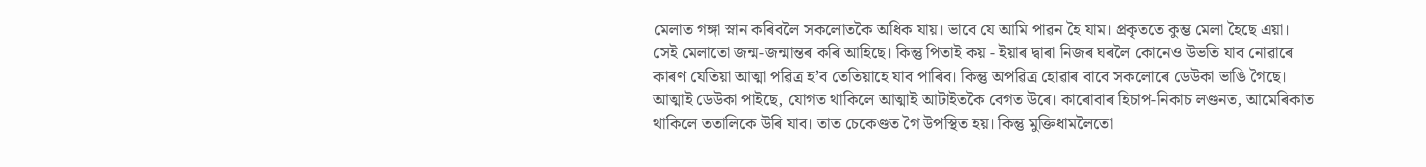মেলাত গঙ্গা স্নান কৰিবলৈ সকলোতকৈ অধিক যায়। ভাবে যে আমি পাৱন হৈ যাম। প্ৰকৃততে কুম্ভ মেলা হৈছে এয়া। সেই মেলাতো জন্ম-জন্মান্তৰ কৰি আহিছে। কিন্তু পিতাই কয় - ইয়াৰ দ্বাৰা নিজৰ ঘৰলৈ কোনেও উভতি যাব নোৱাৰে কাৰণ যেতিয়া আত্মা পৱিত্ৰ হ’ব তেতিয়াহে যাব পাৰিব। কিন্তু অপৱিত্ৰ হোৱাৰ বাবে সকলোৰে ডেউকা ভাঙি গৈছে। আত্মাই ডেউকা পাইছে, যোগত থাকিলে আত্মাই আটাইতকৈ বেগত উৰে। কাৰোবাৰ হিচাপ-নিকাচ লণ্ডনত, আমেৰিকাত থাকিলে ততালিকে উৰি যাব। তাত চেকেণ্ডত গৈ উপস্থিত হয়। কিন্তু মুক্তিধামলৈতো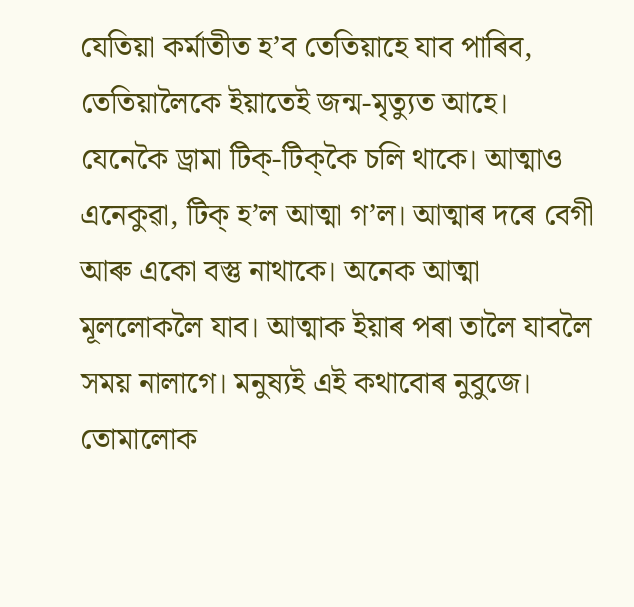যেতিয়া কৰ্মাতীত হ’ব তেতিয়াহে যাব পাৰিব, তেতিয়ালৈকে ইয়াতেই জন্ম-মৃত্যুত আহে। যেনেকৈ ড্ৰামা টিক্‌-টিক্‌কৈ চলি থাকে। আত্মাও এনেকুৱা, টিক্‌ হ’ল আত্মা গ’ল। আত্মাৰ দৰে বেগী আৰু একো বস্তু নাথাকে। অনেক আত্মা মূললোকলৈ যাব। আত্মাক ইয়াৰ পৰা তালৈ যাবলৈ সময় নালাগে। মনুষ্যই এই কথাবোৰ নুবুজে। তোমালোক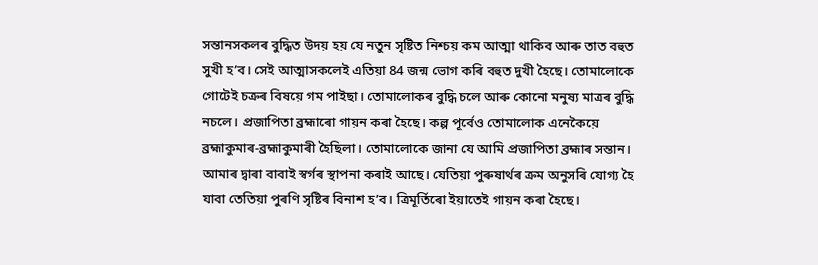সন্তানসকলৰ বুদ্ধিত উদয় হয় যে নতুন সৃষ্টিত নিশ্চয় কম আত্মা থাকিব আৰু তাত বহুত সুখী হ’ব। সেই আত্মাসকলেই এতিয়া 84 জন্ম ভোগ কৰি বহুত দুখী হৈছে। তোমালোকে গোটেই চক্ৰৰ বিষয়ে গম পাইছা। তোমালোকৰ বুদ্ধি চলে আৰু কোনো মনুষ্য মাত্ৰৰ বুদ্ধি নচলে। প্ৰজাপিতা ব্ৰহ্মাৰো গায়ন কৰা হৈছে। কল্প পূৰ্বেও তোমালোক এনেকৈয়ে ব্ৰহ্মাকুমাৰ-ব্ৰহ্মাকুমাৰী হৈছিলা। তোমালোকে জানা যে আমি প্ৰজাপিতা ব্ৰহ্মাৰ সন্তান। আমাৰ দ্বাৰা বাবাই স্বৰ্গৰ স্থাপনা কৰাই আছে। যেতিয়া পুৰুষাৰ্থৰ ক্ৰম অনুসৰি যোগ্য হৈ যাবা তেতিয়া পুৰণি সৃষ্টিৰ বিনাশ হ’ব। ত্ৰিমূৰ্তিৰো ইয়াতেই গায়ন কৰা হৈছে।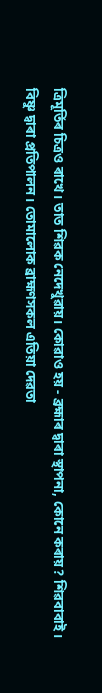ত্ৰিমূৰ্তিৰ চিত্ৰও ৰাখে। তাত শিৱক নেদেখুৱায়। কোৱাও হয় - ব্ৰহ্মাৰ দ্বাৰা স্থাপনা, কোনে কৰায়? শিৱবাবাই। বিষ্ণু দ্বাৰা প্ৰতিপালন। তোমালোক ব্ৰাহ্মণসকল এতিয়া দেৱতা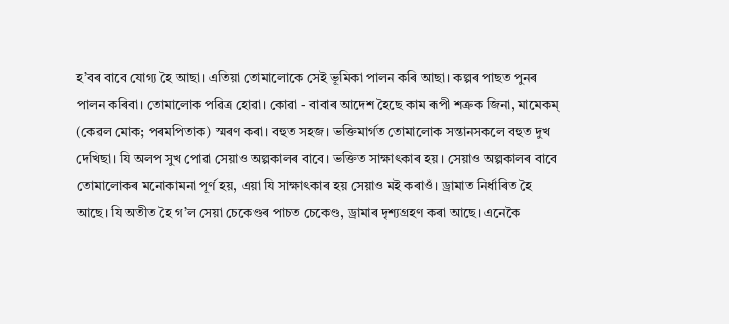হ’বৰ বাবে যোগ্য হৈ আছা। এতিয়া তোমালোকে সেই ভূমিকা পালন কৰি আছা। কল্পৰ পাছত পুনৰ পালন কৰিবা। তোমালোক পৱিত্ৰ হোৱা। কোৱা - বাবাৰ আদেশ হৈছে কাম ৰূপী শত্ৰুক জিনা, মামেকম্‌ (কেৱল মোক; পৰমপিতাক) স্মৰণ কৰা। বহুত সহজ। ভক্তিমাৰ্গত তোমালোক সন্তানসকলে বহুত দুখ দেখিছা। যি অলপ সুখ পোৱা সেয়াও অল্পকালৰ বাবে। ভক্তিত সাক্ষাৎকাৰ হয়। সেয়াও অল্পকালৰ বাবে তোমালোকৰ মনোকামনা পূৰ্ণ হয়, এয়া যি সাক্ষাৎকাৰ হয় সেয়াও মই কৰাওঁ। ড্ৰামাত নিৰ্ধাৰিত হৈ আছে। যি অতীত হৈ গ’ল সেয়া চেকেণ্ডৰ পাচত চেকেণ্ড, ড্ৰামাৰ দৃশ্যগ্ৰহণ কৰা আছে। এনেকৈ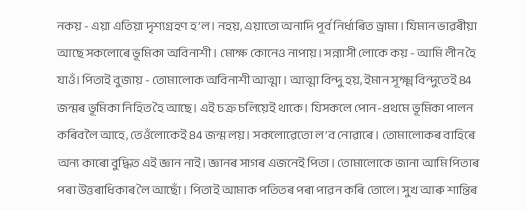নকয় - এয়া এতিয়া দৃশ্যগ্ৰহণ হ’ল। নহয়, এয়াতো অনাদি পূৰ্ব নিৰ্ধাৰিত ড্ৰামা। যিমান ভাৱৰীয়া আছে সকলোৰে ভূমিকা অবিনাশী। মোক্ষ কোনেও নাপায়। সন্ন্যাসী লোকে কয় - আমি লীন হৈ যাওঁ। পিতাই বুজায় - তোমালোক অবিনাশী আত্মা। আত্মা বিন্দু হয়, ইমান সূক্ষ্ম বিন্দুতেই 84 জন্মৰ ভূমিকা নিহিত হৈ আছে। এই চক্ৰ চলিয়েই থাকে। যিসকলে পোন-প্ৰথমে ভূমিকা পালন কৰিবলৈ আহে, তেওঁলোকেই 84 জন্ম লয়। সকলোৱেতো ল’ব নোৱাৰে। তোমালোকৰ বাহিৰে অন্য কাৰো বুদ্ধিত এই জ্ঞান নাই। জ্ঞানৰ সাগৰ এজনেই পিতা। তোমালোকে জানা আমি পিতাৰ পৰা উত্তৰাধিকাৰ লৈ আছোঁ। পিতাই আমাক পতিতৰ পৰা পাৱন কৰি তোলে। সুখ আৰু শান্তিৰ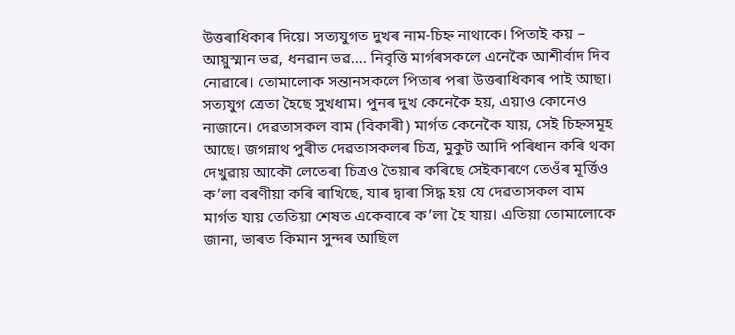উত্তৰাধিকাৰ দিয়ে। সত্যযুগত দুখৰ নাম-চিহ্ন নাথাকে। পিতাই কয় – আয়ুস্মান ভৱ, ধনৱান ভৱ…. নিবৃত্তি মাৰ্গৰসকলে এনেকৈ আশীৰ্বাদ দিব নোৱাৰে। তোমালোক সন্তানসকলে পিতাৰ পৰা উত্তৰাধিকাৰ পাই আছা। সত্যযুগ ত্ৰেতা হৈছে সুখধাম। পুনৰ দুখ কেনেকৈ হয়, এয়াও কোনেও নাজানে। দেৱতাসকল বাম (বিকাৰী) মাৰ্গত কেনেকৈ যায়, সেই চিহ্নসমূহ আছে। জগন্নাথ পুৰীত দেৱতাসকলৰ চিত্ৰ, মুকুট আদি পৰিধান কৰি থকা দেখুৱায় আকৌ লেতেৰা চিত্ৰও তৈয়াৰ কৰিছে সেইকাৰণে তেওঁৰ মূৰ্ত্তিও ক’লা বৰণীয়া কৰি ৰাখিছে, যাৰ দ্বাৰা সিদ্ধ হয় যে দেৱতাসকল বাম মাৰ্গত যায় তেতিয়া শেষত একেবাৰে ক’লা হৈ যায়। এতিয়া তোমালোকে জানা, ভাৰত কিমান সুন্দৰ আছিল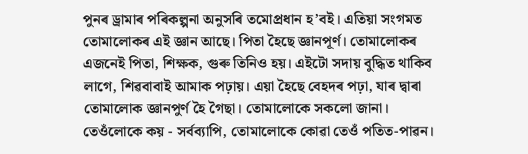পুনৰ ড্ৰামাৰ পৰিকল্পনা অনুসৰি তমোপ্ৰধান হ’বই। এতিয়া সংগমত তোমালোকৰ এই জ্ঞান আছে। পিতা হৈছে জ্ঞানপূৰ্ণ। তোমালোকৰ এজনেই পিতা, শিক্ষক, গুৰু তিনিও হয়। এইটো সদায় বুদ্ধিত থাকিব লাগে, শিৱবাবাই আমাক পঢ়ায়। এয়া হৈছে বেহদৰ পঢ়া, যাৰ দ্বাৰা তোমালোক জ্ঞানপুৰ্ণ হৈ গৈছা। তোমালোকে সকলো জানা। তেওঁলোকে কয় - সৰ্বব্যাপি, তোমালোকে কোৱা তেওঁ পতিত-পাৱন।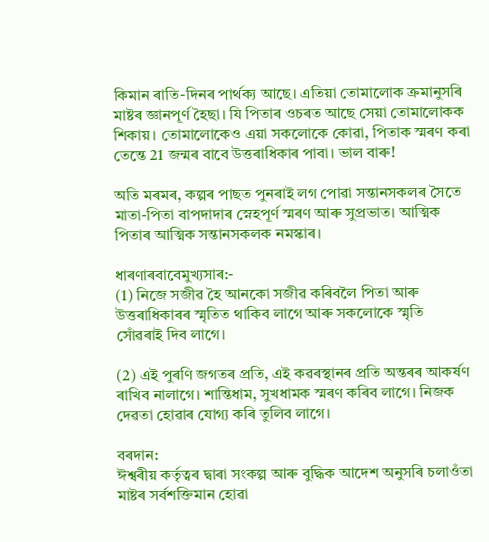কিমান ৰাতি-দিনৰ পাৰ্থক্য আছে। এতিয়া তোমালোক ক্ৰমানুসৰি মাষ্টৰ জ্ঞানপূৰ্ণ হৈছা। যি পিতাৰ ওচৰত আছে সেয়া তোমালোকক শিকায়। তোমালোকেও এয়া সকলোকে কোৱা, পিতাক স্মৰণ কৰা তেন্তে 21 জন্মৰ বাবে উত্তৰাধিকাৰ পাবা। ভাল বাৰু!

অতি মৰমৰ, কল্পৰ পাছত পুনৰাই লগ পোৱা সন্তানসকলৰ সৈতে মাতা-পিতা বাপদাদাৰ স্নেহপূৰ্ণ স্মৰণ আৰু সুপ্ৰভাত। আত্মিক পিতাৰ আত্মিক সন্তানসকলক নমস্কাৰ।

ধাৰণাৰবাবেমুখ্যসাৰ:-
(1) নিজে সজীৱ হৈ আনকো সজীৱ কৰিবলৈ পিতা আৰু উত্তৰাধিকাৰৰ স্মৃতিত থাকিব লাগে আৰু সকলোকে স্মৃতি সোঁৱৰাই দিব লাগে।

(2) এই পুৰণি জগতৰ প্ৰতি, এই কৱৰস্থানৰ প্ৰতি অন্তৰৰ আকৰ্ষণ ৰাখিব নালাগে। শান্তিধাম, সুখধামক স্মৰণ কৰিব লাগে। নিজক দেৱতা হোৱাৰ যোগ্য কৰি তুলিব লাগে।

বৰদান:
ঈশ্বৰীয় কৰ্তৃত্বৰ দ্বাৰা সংকল্প আৰু বুদ্ধিক আদেশ অনুসৰি চলাওঁতা মাষ্টৰ সৰ্বশক্তিমান হোৱা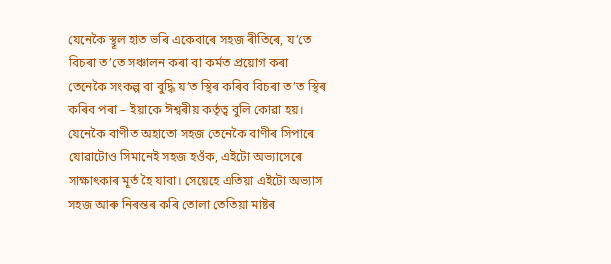যেনেকৈ স্থূল হাত ভৰি একেবাৰে সহজ ৰীতিৰে, য’তে বিচৰা ত’তে সঞ্চালন কৰা বা কৰ্মত প্ৰয়োগ কৰা তেনেকৈ সংকল্প বা বুদ্ধি য’ত স্থিৰ কৰিব বিচৰা ত’ত স্থিৰ কৰিব পৰা – ইয়াকে ঈশ্বৰীয় কৰ্তৃত্ব বুলি কোৱা হয়। যেনেকৈ বাণীত অহাতো সহজ তেনেকৈ বাণীৰ সিপাৰে যোৱাটোও সিমানেই সহজ হওঁক, এইটো অভ্যাসেৰে সাক্ষাৎকাৰ মূৰ্ত হৈ যাবা। সেয়েহে এতিয়া এইটো অভ্যাস সহজ আৰু নিৰন্তৰ কৰি তোলা তেতিয়া মাষ্টৰ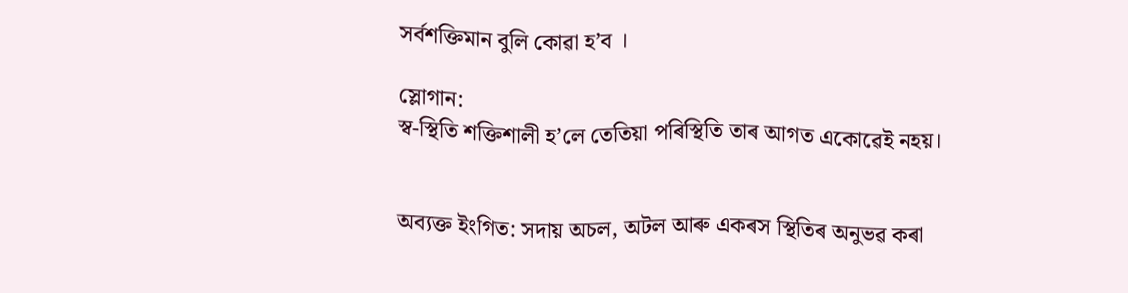সৰ্বশক্তিমান বুলি কোৱা হ’ব ।

স্লোগান:
স্ব-স্থিতি শক্তিশালী হ’লে তেতিয়া পৰিস্থিতি তাৰ আগত একোৱেই নহয়।


অব্যক্ত ইংগিত: সদায় অচল, অটল আৰু একৰস স্থিতিৰ অনুভৱ কৰা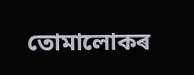তোমালোকৰ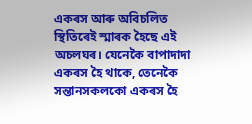একৰস আৰু অবিচলিত স্থিতিৰেই স্মাৰক হৈছে এই অচলঘৰ। যেনেকৈ বাপাদাদা একৰস হৈ থাকে, তেনেকৈ সন্তানসকলকো একৰস হৈ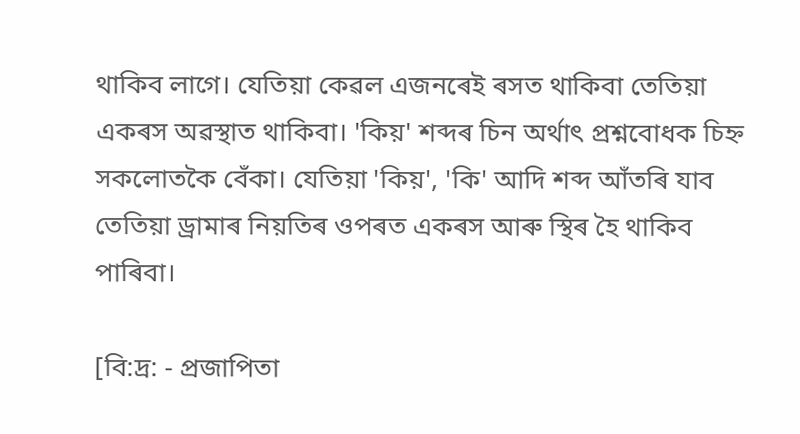থাকিব লাগে। যেতিয়া কেৱল এজনৰেই ৰসত থাকিবা তেতিয়া একৰস অৱস্থাত থাকিবা। 'কিয়' শব্দৰ চিন অৰ্থাৎ প্ৰশ্নবোধক চিহ্ন সকলোতকৈ বেঁকা। যেতিয়া 'কিয়', 'কি' আদি শব্দ আঁতৰি যাব তেতিয়া ড্ৰামাৰ নিয়তিৰ ওপৰত একৰস আৰু স্থিৰ হৈ থাকিব পাৰিবা।

[বি:দ্ৰ: - প্ৰজাপিতা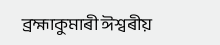ব্ৰহ্মাকুমাৰী ঈশ্বৰীয়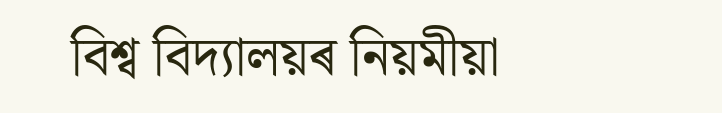বিশ্ব বিদ্যালয়ৰ নিয়মীয়া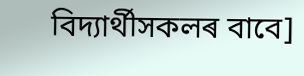বিদ্যাৰ্থীসকলৰ বাবে]